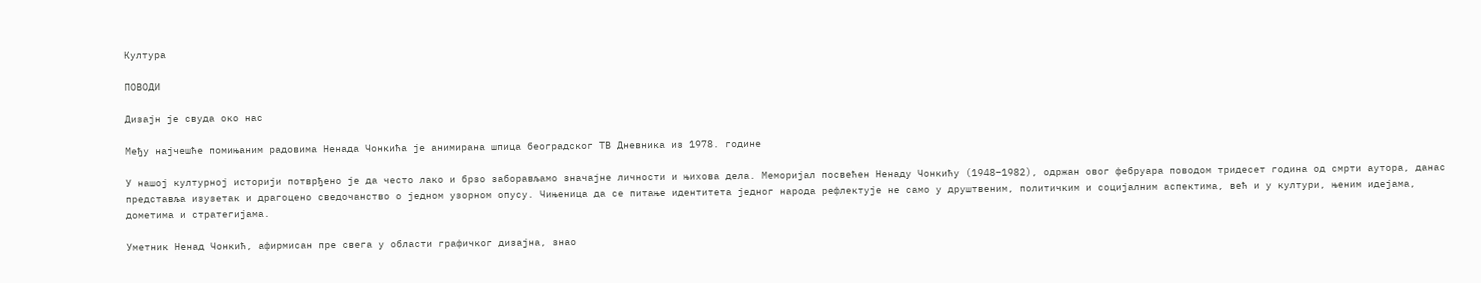Култура

ПОВОДИ

Дизајн је свуда око нас

Међу најчешће помињаним радовима Ненадa Чонкићa је анимирана шпица београдског ТВ Дневника из 1978. године

У нашој културној историји потврђено је да често лако и брзо заборављамо значајне личности и њихова дела. Меморијал посвећен Ненаду Чонкићу (1948–1982), одржан овог фебруара поводом тридесет година од смрти аутора, данас представља изузетак и драгоцено сведочанство о једном узорном опусу. Чињеница да се питање идентитета једног народа рефлектује не само у друштвеним, политичким и социјалним аспектима, већ и у култури, њеним идејама, дометима и стратегијама.

Уметник Ненад Чонкић, афирмисан пре свега у области графичког дизајна, знао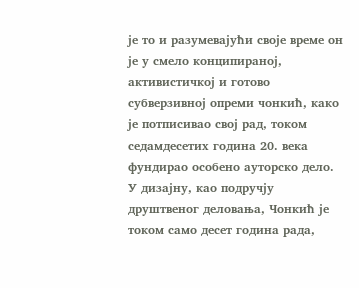је то и разумевајући своје време он је у смело конципираној, активистичкој и готово субверзивној опреми чонкић, како је потписивао свој рад, током седамдесетих година 20. века фундирао особено ауторско дело. У дизајну, као подручју друштвеног деловања, Чонкић је током само десет година рада,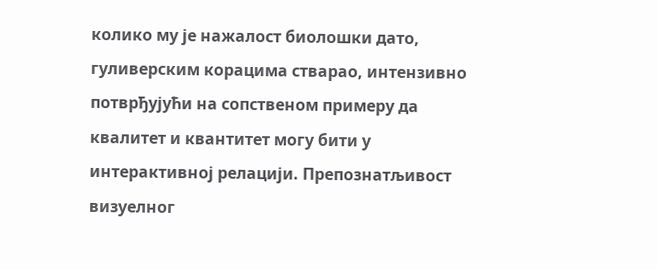колико му је нажалост биолошки дато, гуливерским корацима стварао, интензивно потврђујући на сопственом примеру да квалитет и квантитет могу бити у интерактивној релацији. Препознатљивост визуелног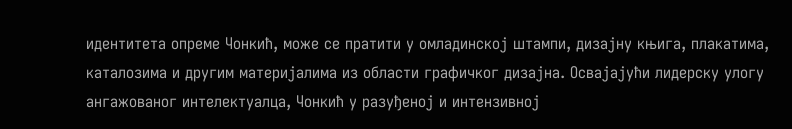идентитета опреме Чонкић, може се пратити у омладинској штампи, дизајну књига, плакатима, каталозима и другим материјалима из области графичког дизајна. Освајајући лидерску улогу ангажованог интелектуалца, Чонкић у разуђеној и интензивној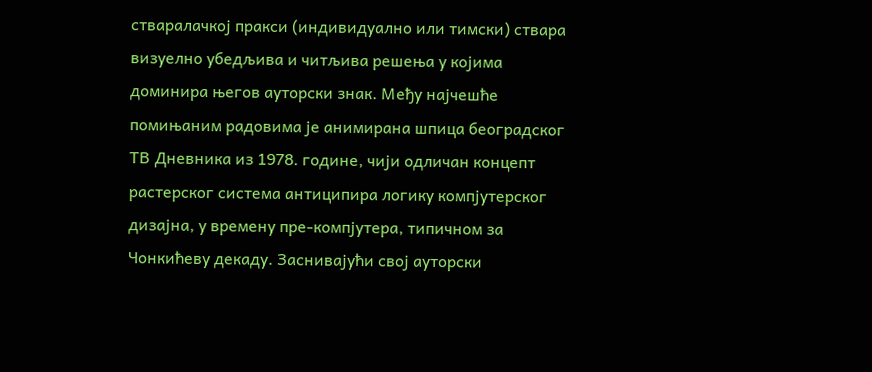стваралачкој пракси (индивидуално или тимски) ствара визуелно убедљива и читљива решења у којима доминира његов ауторски знак. Међу најчешће помињаним радовима је анимирана шпица београдског ТВ Дневника из 1978. године, чији одличан концепт растерског система антиципира логику компјутерског дизајна, у времену пре-компјутера, типичном за Чонкићеву декаду. Заснивајући свој ауторски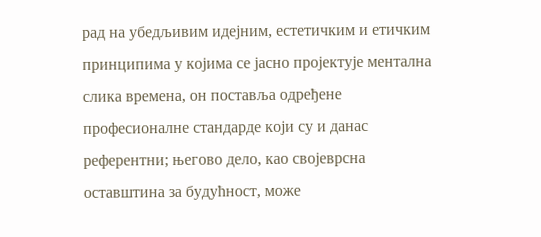рад на убедљивим идејним, естетичким и етичким принципима у којима се јасно пројектује ментална слика времена, он поставља одређене професионалне стандарде који су и данас референтни; његово дело, као својеврсна оставштина за будућност, може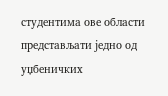студентима ове области представљати једно од уџбеничких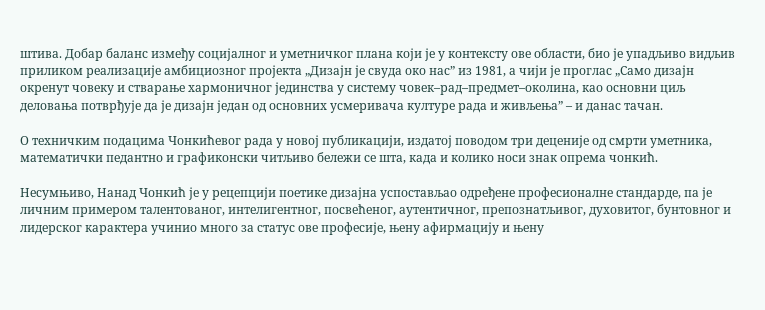штива. Добар баланс између социјалног и уметничког плана који је у контексту ове области, био је упадљиво видљив приликом реализације амбициозног пројекта „Дизајн је свуда око нас” из 1981, а чији је проглас „Само дизајн окренут човеку и стварање хармоничног јединства у систему човек–рад–предмет–околина, као основни циљ деловања потврђује да је дизајн један од основних усмеривача културе рада и живљења” – и данас тачан.

О техничким подацима Чонкићевог рада у новој публикацији, издатој поводом три деценије од смрти уметника, математички педантно и графиконски читљиво бележи се шта, када и колико носи знак опрема чонкић.

Несумњиво, Нанад Чонкић је у рецепцији поетике дизајна успостављао одређене професионалне стандарде, па је личним примером талентованог, интелигентног, посвећеног, аутентичног, препознатљивог, духовитог, бунтовног и лидерског карактера учинио много за статус ове професије, њену афирмацију и њену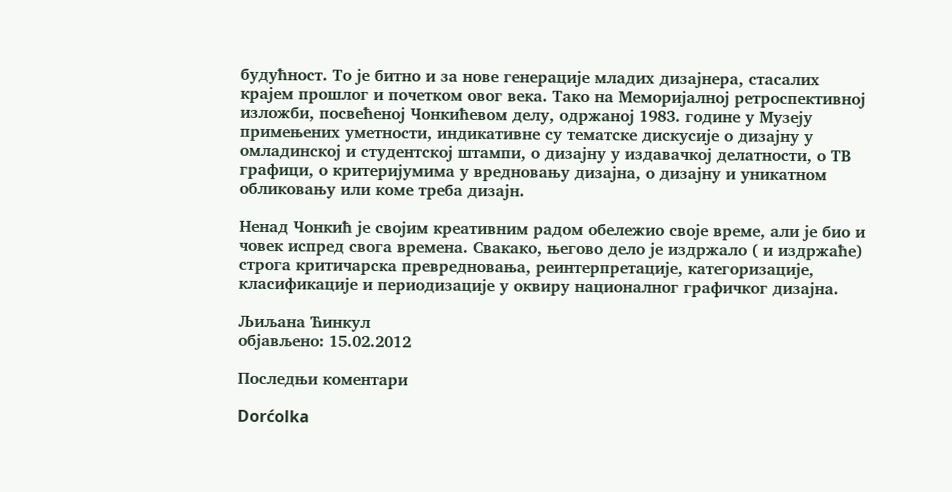будућност. То је битно и за нове генерације младих дизајнера, стасалих крајем прошлог и почетком овог века. Тако на Меморијалној ретроспективној изложби, посвећеној Чонкићевом делу, одржаној 1983. године у Музеју примењених уметности, индикативне су тематске дискусије о дизајну у омладинској и студентској штампи, о дизајну у издавачкој делатности, о ТВ графици, о критеријумима у вредновању дизајна, о дизајну и уникатном обликовању или коме треба дизајн.

Ненад Чонкић је својим креативним радом обележио своје време, али је био и човек испред свога времена. Свакако, његово дело је издржало ( и издржаће) строга критичарска превредновања, реинтерпретације, категоризације, класификације и периодизације у оквиру националног графичког дизајна.

Љиљана Ћинкул
објављено: 15.02.2012

Последњи коментари

Dorćolka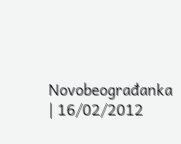Novobeograđanka | 16/02/2012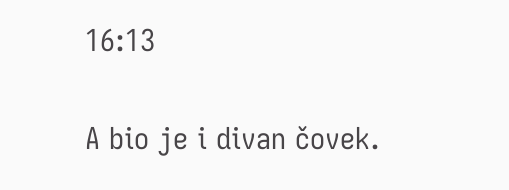16:13

A bio je i divan čovek.